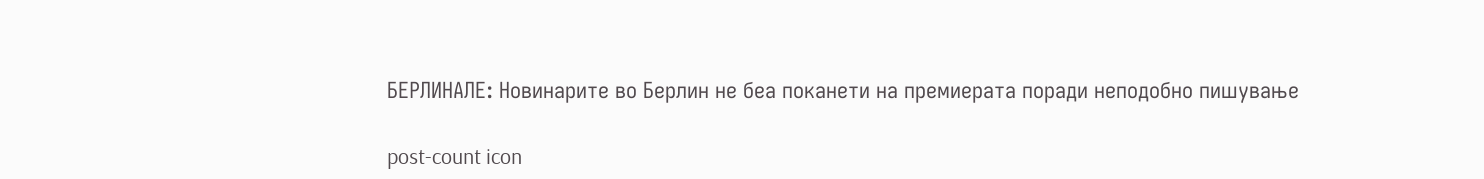БЕРЛИНАЛЕ: Новинарите во Берлин не беа поканети на премиерата поради неподобно пишување

post-count icon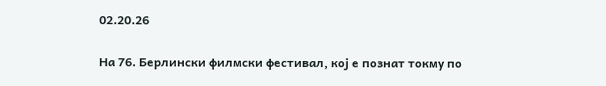02.20.26

На 76. Берлински филмски фестивал, кој е познат токму по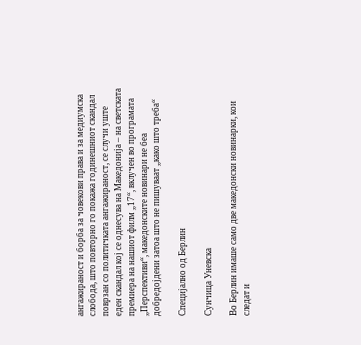ангажираност и борба за човекови права и за медиумска слобода, што повторно го покажа годинешниот скандал поврзан со политичката ангажираност, се случи уште еден скандал кој се однесува на Македонија – на светската премиера на нашиот филм „17“, вклучен во програмата „Перспективи“, македонските новинари не беа добредојдени затоа што не пишуваат „како што треба“

Специјално од Берлин

Сунчица Уневска

Во Берлин имаше само две македонски новинарки, кои следат и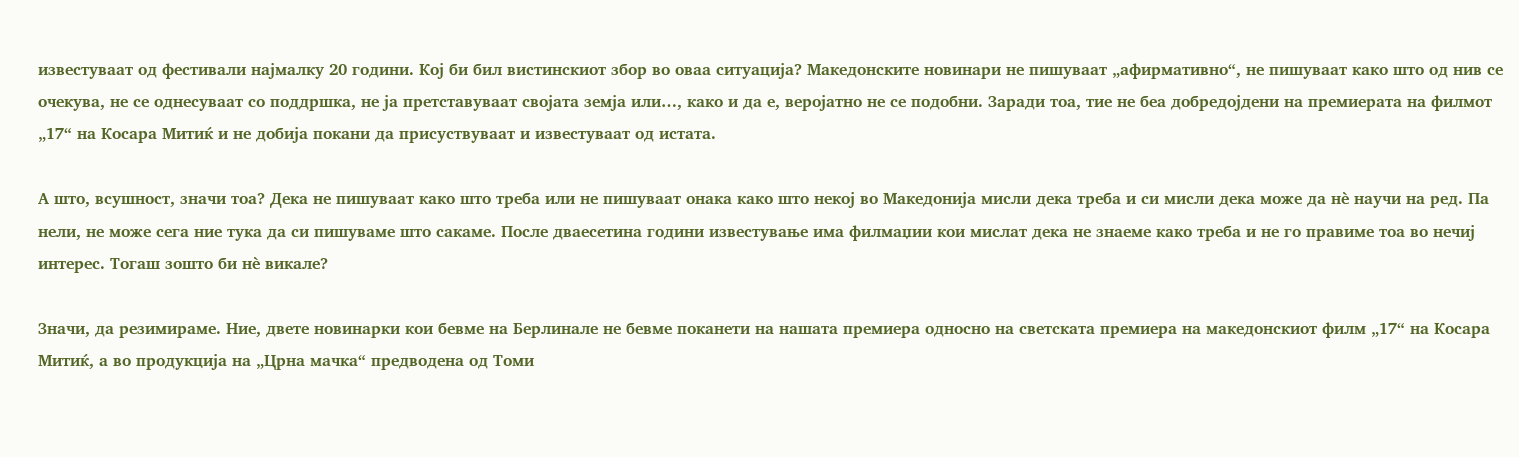известуваат од фестивали најмалку 20 години. Кој би бил вистинскиот збор во оваа ситуација? Македонските новинари не пишуваат „афирмативно“, не пишуваат како што од нив се очекува, не се однесуваат со поддршка, не ја претставуваат својата земја или…, како и да е, веројатно не се подобни. Заради тоа, тие не беа добредојдени на премиерата на филмот „17“ на Косара Митиќ и не добија покани да присуствуваат и известуваат од истата.

А што, всушност, значи тоа? Дека не пишуваат како што треба или не пишуваат онака како што некој во Македонија мисли дека треба и си мисли дека може да нè научи на ред. Па нели, не може сега ние тука да си пишуваме што сакаме. После дваесетина години известување има филмаџии кои мислат дека не знаеме како треба и не го правиме тоа во нечиј интерес. Тогаш зошто би нè викале?

Значи, да резимираме. Ние, двете новинарки кои бевме на Берлинале не бевме поканети на нашата премиера односно на светската премиера на македонскиот филм „17“ на Косара Митиќ, а во продукција на „Црна мачка“ предводена од Томи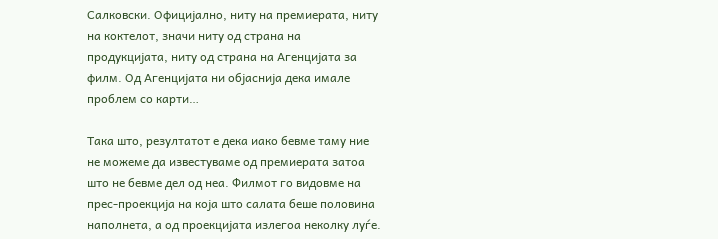Салковски. Официјално, ниту на премиерата, ниту на коктелот, значи ниту од страна на продукцијата, ниту од страна на Агенцијата за филм. Од Агенцијата ни објаснија дека имале проблем со карти…

Така што, резултатот е дека иако бевме таму ние не можеме да известуваме од премиерата затоа што не бевме дел од неа. Филмот го видовме на прес-проекција на која што салата беше половина наполнета, а од проекцијата излегоа неколку луѓе.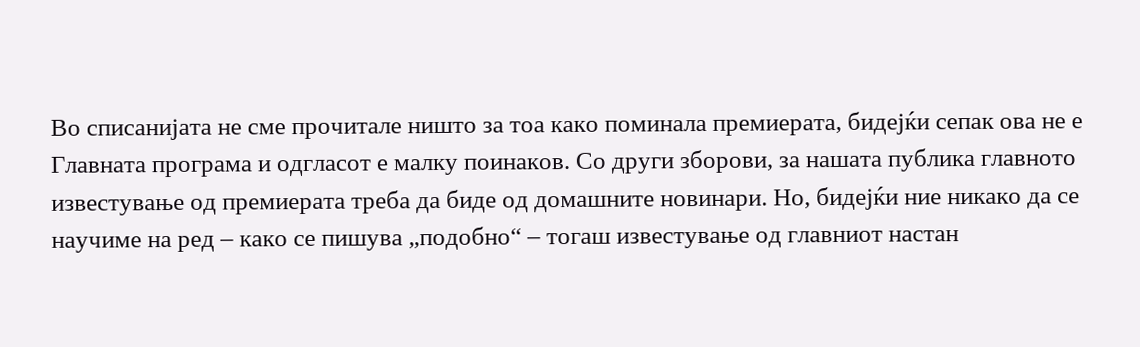Во списанијата не сме прочитале ништо за тоа како поминала премиерата, бидејќи сепак ова не е Главната програма и одгласот е малку поинаков. Со други зборови, за нашата публика главното известување од премиерата треба да биде од домашните новинари. Но, бидејќи ние никако да се научиме на ред – како се пишува „подобно“ – тогаш известување од главниот настан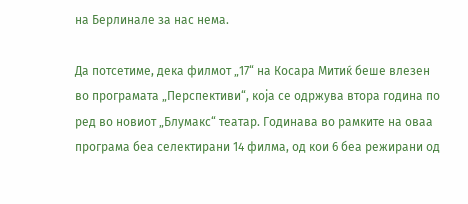на Берлинале за нас нема.

Да потсетиме, дека филмот „17“ на Косара Митиќ беше влезен во програмата „Перспективи“, која се одржува втора година по ред во новиот „Блумакс“ театар. Годинава во рамките на оваа програма беа селектирани 14 филма, од кои 6 беа режирани од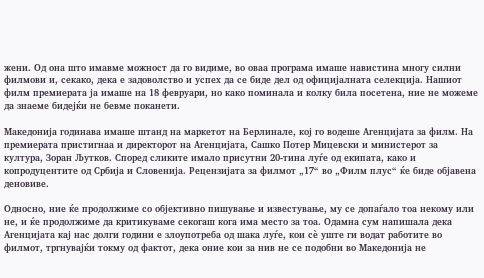жени. Од она што имавме можност да го видиме, во оваа програма имаше навистина многу силни филмови и, секако, дека е задоволство и успех да се биде дел од официјалната селекција. Нашиот филм премиерата ја имаше на 18 февруари, но како поминала и колку била посетена, ние не можеме да знаеме бидејќи не бевме поканети.

Македонија годинава имаше штанд на маркетот на Берлинале, кој го водеше Агенцијата за филм. На премиерата пристигнаа и директорот на Агенцијата, Сашко Потер Мицевски и министерот за култура, Зоран Љутков. Според сликите имало присутни 20-тина луѓе од екипата, како и копродуцентите од Србија и Словенија. Рецензијата за филмот „17“ во „Филм плус“ ќе биде објавена деновиве.

Односно, ние ќе продолжиме со објективно пишување и известување, му се допаѓало тоа некому или не, и ќе продолжиме да критикуваме секогаш кога има место за тоа. Одамна сум напишала дека Агенцијата кај нас долги години е злоупотреба од шака луѓе, кои сè уште ги водат работите во филмот, тргнувајќи токму од фактот, дека оние кои за нив не се подобни во Македонија не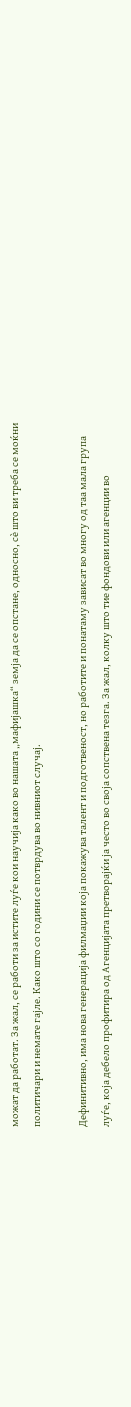можат да работат. За жал, се работи за истите луѓе кои научија како во нашата „мафијашка“ земја да се опстане, односно, сè што ви треба се моќни политичари и немате гајле. Како што со години се потврдува во нивниот случај.

Дефинитивно, има нова генерација филмаџии која покажува талент и подготвеност, но работите и понатаму зависат во многу од таа мала група луѓе, која дебело профитира од Агенцијата претворајќи ја често во своја сопствена тезга. За жал, колку што тие фондови или агенции во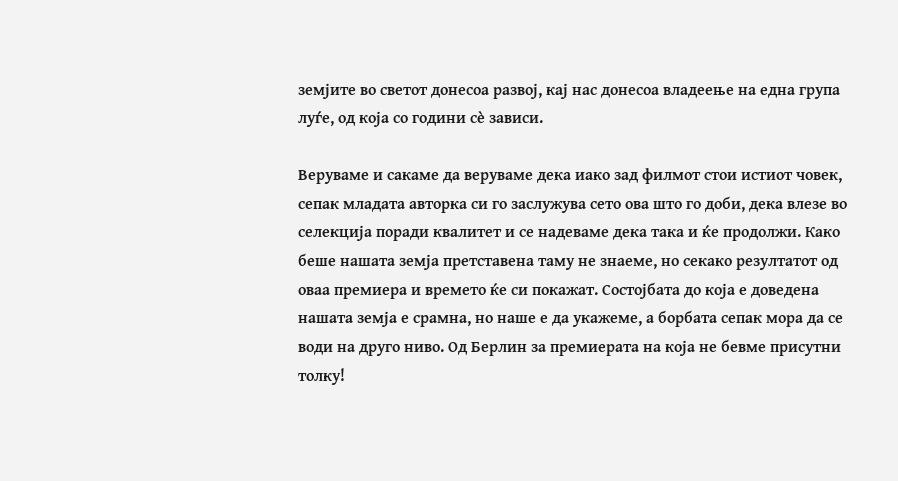земјите во светот донесоа развој, кај нас донесоа владеење на една група луѓе, од која со години сè зависи.

Веруваме и сакаме да веруваме дека иако зад филмот стои истиот човек, сепак младата авторка си го заслужува сето ова што го доби, дека влезе во селекција поради квалитет и се надеваме дека така и ќе продолжи. Како беше нашата земја претставена таму не знаеме, но секако резултатот од оваа премиера и времето ќе си покажат. Состојбата до која е доведена нашата земја е срамна, но наше е да укажеме, а борбата сепак мора да се води на друго ниво. Од Берлин за премиерата на која не бевме присутни толку!